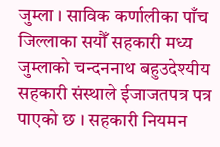जुम्ला । साविक कर्णालीका पाँच जिल्लाका सयौँ सहकारी मध्य जुम्लाको चन्दननाथ बहुउदेश्यीय सहकारी संस्थाले ईजाजतपत्र पत्र पाएको छ । सहकारी नियमन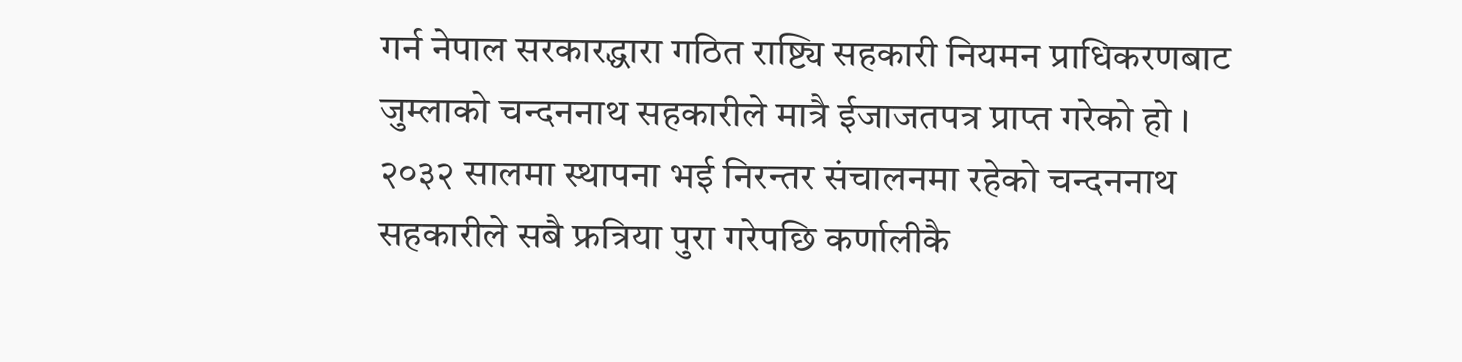गर्न नेपाल सरकारद्धारा गठित राष्ट्यि सहकारी नियमन प्राधिकरणबाट जुम्लाको चन्दननाथ सहकारीले मात्रै ईजाजतपत्र प्राप्त गरेको हो ।
२०३२ सालमा स्थापना भई निरन्तर संचालनमा रहेको चन्दननाथ सहकारीले सबै फ्रत्रिया पुरा गरेपछि कर्णालीकै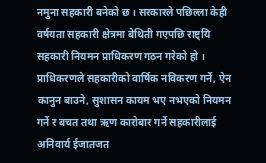नमुना सहकारी बनेको छ । सरकारले पछिल्ला केही वर्षयता सहकारी क्षेत्रमा बेथिती गएपछि राष्ट्यि सहकारी नियमन प्राधिकरण गठन गरेको हो ।
प्राधिकरणले सहकारीको वार्षिक नविकरण गर्ने, ऐन कानुन बाउने, सुशासन कायम भए नभएको नियमन गर्ने र बचत तथा ऋण कारोबार गर्ने सहकारीलाई अनिवार्य ईजातजत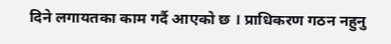दिने लगायतका काम गर्दै आएको छ । प्राधिकरण गठन नहुनु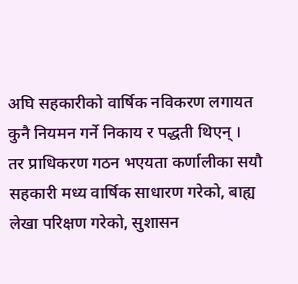अघि सहकारीको वार्षिक नविकरण लगायत कुनै नियमन गर्ने निकाय र पद्धती थिएन् ।
तर प्राधिकरण गठन भएयता कर्णालीका सयौ सहकारी मध्य वार्षिक साधारण गरेको, बाह्य लेखा परिक्षण गरेको, सुशासन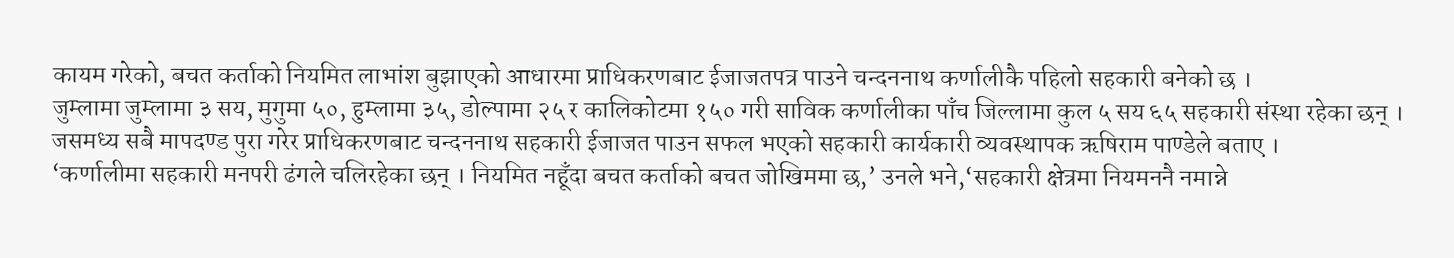कायम गरेको, बचत कर्ताको नियमित लाभांश बुझाएको आधारमा प्राधिकरणबाट ईजाजतपत्र पाउने चन्दननाथ कर्णालीकै पहिलो सहकारी बनेको छ ।
जुम्लामा जुम्लामा ३ सय, मुगुमा ५०, हुम्लामा ३५, डोल्पामा २५ र कालिकोटमा १५० गरी साविक कर्णालीका पाँच जिल्लामा कुल ५ सय ६५ सहकारी संस्था रहेका छन् । जसमध्य सबै मापदण्ड पुरा गरेर प्राधिकरणबाट चन्दननाथ सहकारी ईजाजत पाउन सफल भएको सहकारी कार्यकारी व्यवस्थापक ऋषिराम पाण्डेले बताए ।
‘कर्णालीमा सहकारी मनपरी ढंगले चलिरहेका छन् । नियमित नहूँदा बचत कर्ताको बचत जोखिममा छ,’ उनले भने,‘सहकारी क्षेत्रमा नियमननै नमान्ने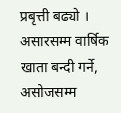प्रबृत्ती बढ्यो । असारसम्म वार्षिक खाता बन्दी गर्ने, असोजसम्म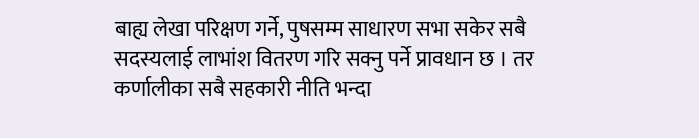बाह्य लेखा परिक्षण गर्ने, पुषसम्म साधारण सभा सकेर सबै सदस्यलाई लाभांश वितरण गरि सक्नु पर्ने प्रावधान छ । तर कर्णालीका सबै सहकारी नीति भन्दा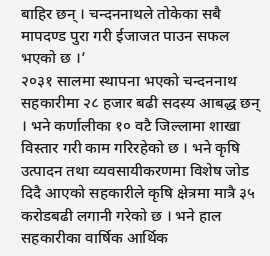बाहिर छन् । चन्दननाथले तोकेका सबै मापदण्ड पुरा गरी ईजाजत पाउन सफल भएको छ ।’
२०३१ सालमा स्थापना भएको चन्दननाथ सहकारीमा २८ हजार बढी सदस्य आबद्ध छन् । भने कर्णालीका १० वटै जिल्लामा शाखा विस्तार गरी काम गरिरहेको छ । भने कृषि उत्पादन तथा व्यवसायीकरणमा विशेष जोड दिदै आएको सहकारीले कृषि क्षेत्रमा मात्रै ३५ करोडबढी लगानी गरेको छ । भने हाल सहकारीका वार्षिक आर्थिक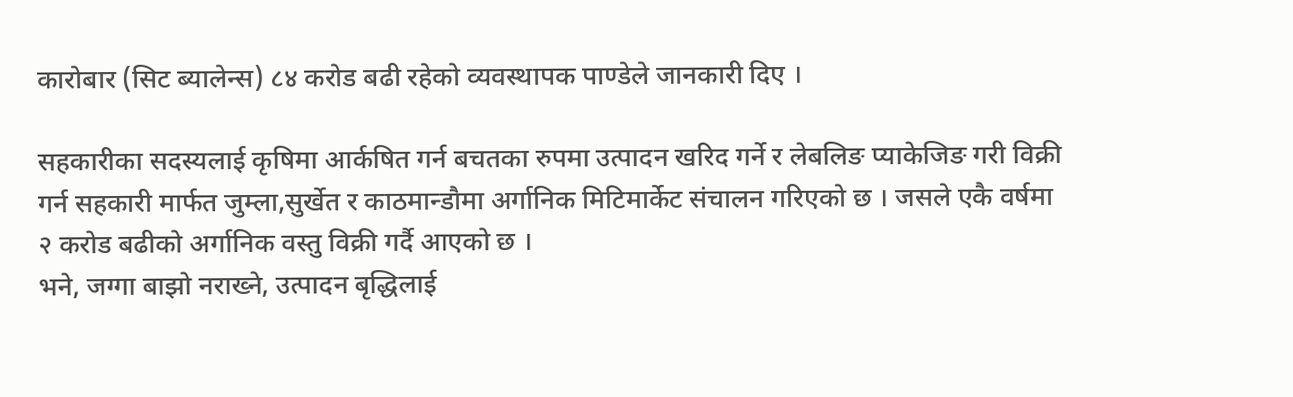कारोबार (सिट ब्यालेन्स) ८४ करोड बढी रहेको व्यवस्थापक पाण्डेले जानकारी दिए ।

सहकारीका सदस्यलाई कृषिमा आर्कषित गर्न बचतका रुपमा उत्पादन खरिद गर्ने र लेबलिङ प्याकेजिङ गरी विक्री गर्न सहकारी मार्फत जुम्ला,सुर्खेत र काठमान्डौमा अर्गानिक मिटिमार्केट संचालन गरिएको छ । जसले एकै वर्षमा २ करोड बढीको अर्गानिक वस्तु विक्री गर्दै आएको छ ।
भने, जग्गा बाझो नराख्ने, उत्पादन बृद्धिलाई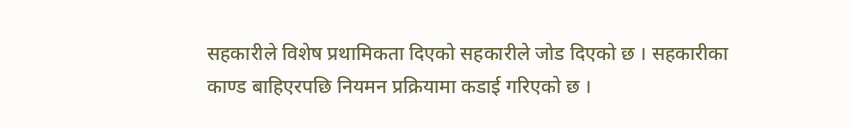सहकारीले विशेष प्रथामिकता दिएको सहकारीले जोड दिएको छ । सहकारीका काण्ड बाहिएरपछि नियमन प्रक्रियामा कडाई गरिएको छ ।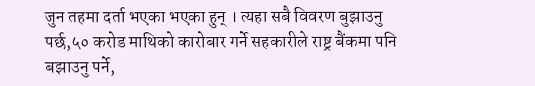जुन तहमा दर्ता भएका भएका हुन् । त्यहा सबै विवरण बुझाउनु पर्छ,५० करोड माथिको कारोबार गर्ने सहकारीले राष्ट्र बैंकमा पनि बझाउनु पर्ने,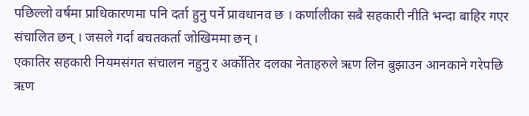पछिल्लो वर्षमा प्राधिकारणमा पनि दर्ता हुनु पर्ने प्रावधानव छ । कर्णालीका सबै सहकारी नीति भन्दा बाहिर गएर संचालित छन् । जसले गर्दा बचतकर्ता जोखिममा छन् ।
एकातिर सहकारी नियमसंगत संचालन नहुनु र अर्कोतिर दलका नेताहरुले ऋण लिन बुझाउन आनकाने गरेपछि ऋण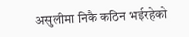असुलीमा निकै कठिन भईरहेको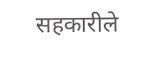सहकारीले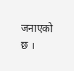जनाएको छ ।